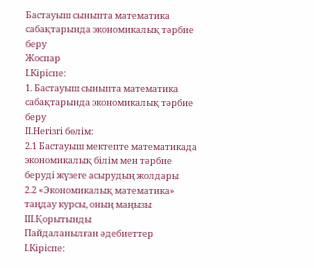Бастауыш сыныпта математика сабақтарында экономикалық тәрбие беру
Жоспар
І.Кіріспе:
1. Бастауыш сыныпта математика сабақтарында экономикалық тәрбие беру
ІІ.Негізгі бөлім:
2.1 Бастауыш мектепте математикада экономикалық білім мен тәрбие беруді жүзеге асырудың жолдары
2.2 «Экономикалық математика» таңдау курсы, оның маңызы
ІІІ.Қорытынды
Пайдаланылған әдебиеттер
І.Кіріспе: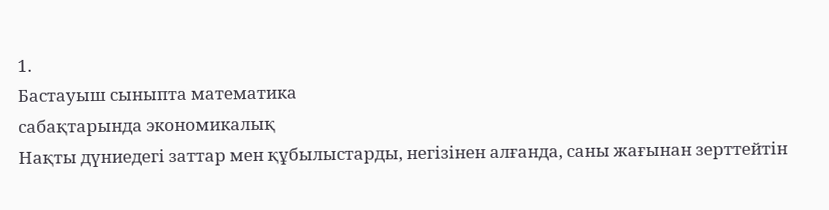1.
Бастауыш сыныпта математика
сабақтарында экономикалық
Нақты дүниедегі заттар мен құбылыстарды, негізінен алғанда, саны жағынан зерттейтін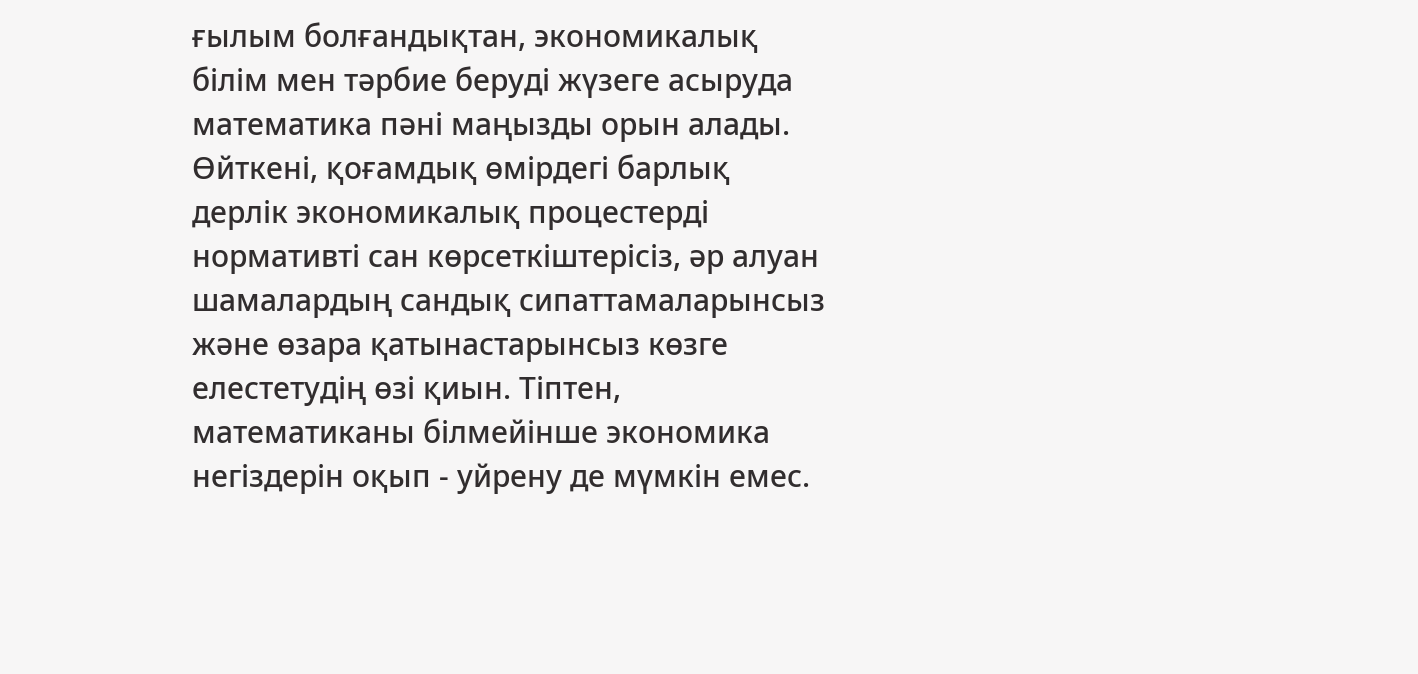ғылым болғандықтан, экономикалық білім мен тәрбие беруді жүзеге асыруда математика пәні маңызды орын алады. Өйткені, қоғамдық өмірдегі барлық дерлік экономикалық процестерді нормативті сан көрсеткіштерісіз, әр алуан шамалардың сандық сипаттамаларынсыз және өзара қатынастарынсыз көзге елестетудің өзі қиын. Тіптен, математиканы білмейінше экономика негіздерін оқып - уйрену де мүмкін емес.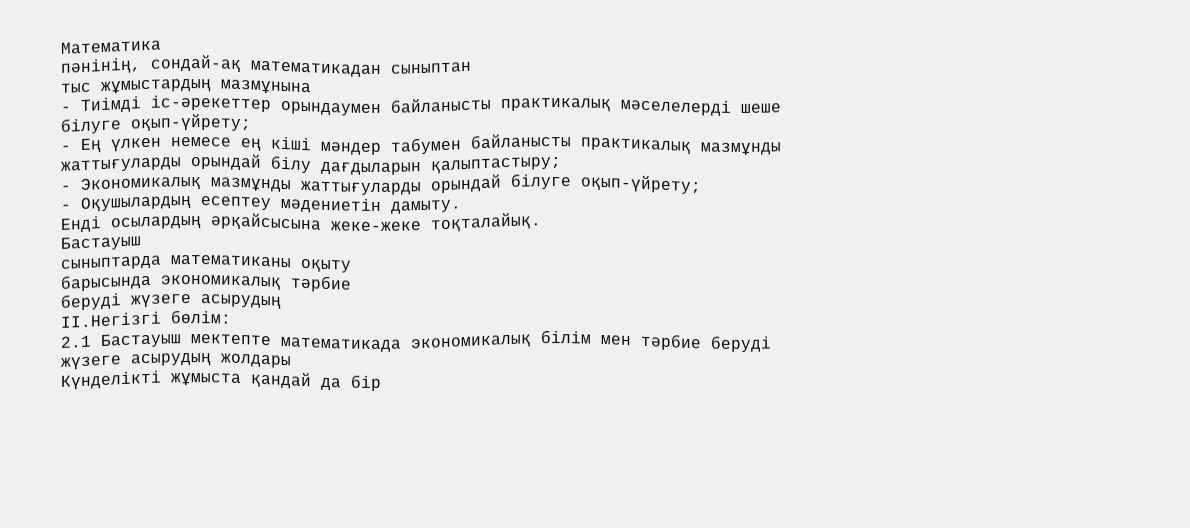Математика
пәнінің, сондай-ақ математикадан сыныптан
тыс жұмыстардың мазмұнына
- Тиімді іс-әрекеттер орындаумен байланысты практикалық мәселелерді шеше білуге оқып-үйрету;
- Ең үлкен немесе ең кіші мәндер табумен байланысты практикалық мазмұнды жаттығуларды орындай білу дағдыларын қалыптастыру;
- Экономикалық мазмұнды жаттығуларды орындай білуге оқып-үйрету;
- Оқушылардың есептеу мәдениетін дамыту.
Енді осылардың әрқайсысына жеке-жеке тоқталайық.
Бастауыш
сыныптарда математиканы оқыту
барысында экономикалық тәрбие
беруді жүзеге асырудың
ІІ.Негізгі бөлім:
2.1 Бастауыш мектепте математикада экономикалық білім мен тәрбие беруді жүзеге асырудың жолдары
Күнделікті жұмыста қандай да бір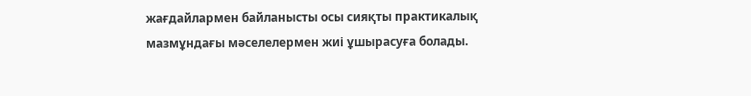жағдайлармен байланысты осы сияқты практикалық мазмұндағы мәселелермен жиі ұшырасуға болады.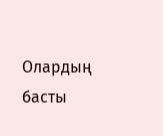Олардың басты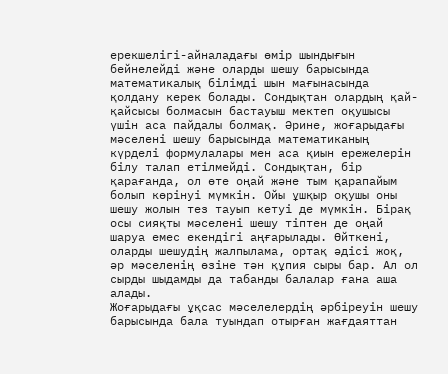ерекшелігі-айналадағы өмір шындығын бейнелейді және оларды шешу барысында математикалық білімді шын мағынасында қолдану керек болады. Сондықтан олардың қай-қайсысы болмасын бастауыш мектеп оқушысы үшін аса пайдалы болмақ. Әрине, жоғарыдағы мәселені шешу барысында математиканың күрделі формулалары мен аса қиын ережелерін білу талап етілмейді. Сондықтан, бір қарағанда, ол өте оңай және тым қарапайым болып көрінуі мүмкін. Ойы ұшқыр оқушы оны шешу жолын тез тауып кетуі де мүмкін. Бірақ осы сияқты мәселені шешу тіптен де оңай шаруа емес екендігі аңғарылады. Өйткені, оларды шешудің жалпылама, ортақ әдісі жоқ, әр мәселенің өзіне тән құпия сыры бар. Ал ол сырды шыдамды да табанды балалар ғана аша алады.
Жоғарыдағы ұқсас мәселелердің әрбіреуін шешу барысында бала туындап отырған жағдаяттан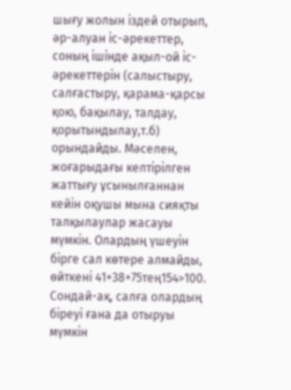шығу жолын іздей отырып, әр-алуан іс-әрекеттер, соның ішінде ақыл-ой іс-әрекеттерін (салыстыру, салғастыру, қарама-қарсы қою, бақылау, талдау, қорытындылау,т.б) орындайды. Мәселен, жоғарыдағы келтірілген жаттығу ұсынылғаннан кейін оқушы мына сияқты талқылаулар жасауы мүмкін. Олардың үшеуін бірге сал көтере алмайды, өйткені 41+38+75тең154>100. Сондай-ақ, салға олардың біреуі ғана да отыруы мүмкін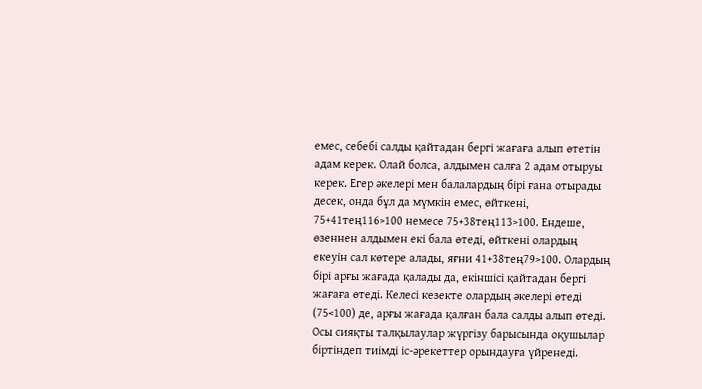емес, себебі салды қайтадан бергі жағаға алып өтетін адам керек. Олай болса, алдымен салға 2 адам отыруы керек. Егер әкелері мен балалардың бірі ғана отырады десек, онда бұл да мүмкін емес, өйткені, 75+41тең116>100 немесе 75+38тең113>100. Ендеше, өзеннен алдымен екі бала өтеді, өйткені олардың екеуін сал көтере алады, яғни 41+38тең79>100. Олардың бірі арғы жағада қалады да, екіншісі қайтадан бергі жағаға өтеді. Келесі кезекте олардың әкелері өтеді (75<100) де, арғы жағада қалған бала салды алып өтеді.
Осы сияқты талқылаулар жүргізу барысында оқушылар біртіндеп тиімді іс-әрекеттер орындауға үйренеді.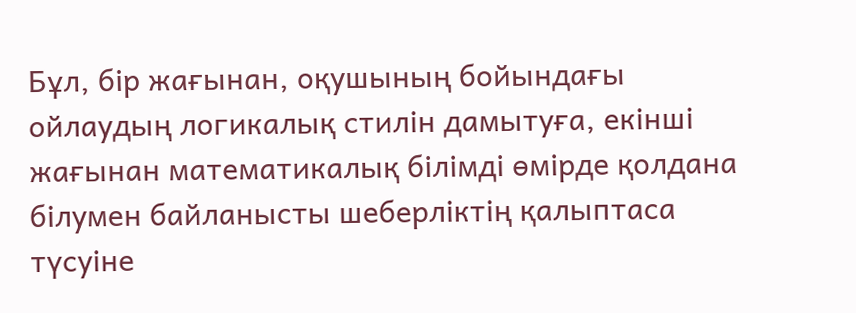Бұл, бір жағынан, оқушының бойындағы ойлаудың логикалық стилін дамытуға, екінші жағынан математикалық білімді өмірде қолдана білумен байланысты шеберліктің қалыптаса түсуіне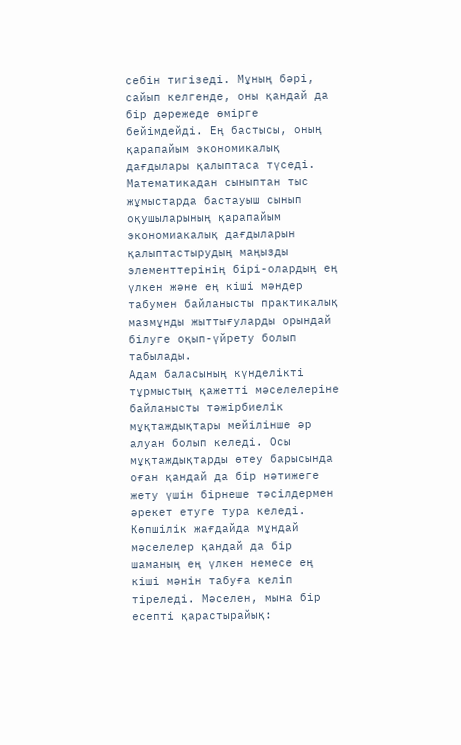себін тигізеді. Мұның бәрі, сайып келгенде, оны қандай да бір дәрежеде өмірге бейімдейді. Ең бастысы, оның қарапайым экономикалық дағдылары қалыптаса түседі.
Математикадан сыныптан тыс жұмыстарда бастауыш сынып оқушыларының қарапайым экономиакалық дағдыларын қалыптастырудың маңызды элементтерінің бірі-олардың ең үлкен және ең кіші мәндер табумен байланысты практикалық мазмұнды жыттығуларды орындай білуге оқып-үйрету болып табылады.
Адам баласының күнделікті тұрмыстың қажетті мәселелеріне байланысты тәжірбиелік мұқтаждықтары мейілінше әр алуан болып келеді. Осы мұқтаждықтарды өтеу барысында оған қандай да бір нәтижеге жету үшін бірнеше тәсілдермен әрекет етуге тура келеді. Көпшілік жағдайда мұндай мәселелер қандай да бір шаманың ең үлкен немесе ең кіші мәнін табуға келіп тіреледі. Мәселен, мына бір есепті қарастырайық: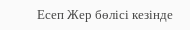Есеп Жер бөлісі кезінде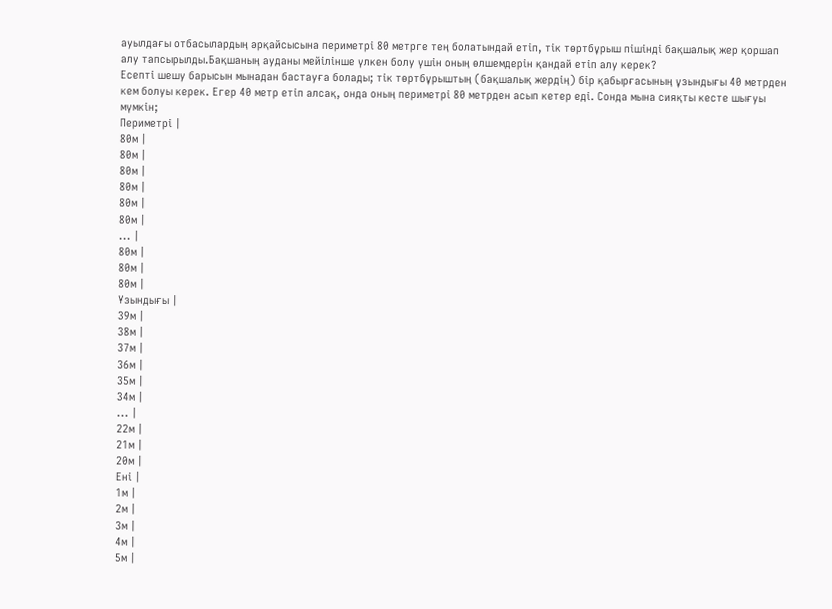ауылдағы отбасылардың әрқайсысына периметрі 80 метрге тең болатындай етіп, тік төртбұрыш пішінді бақшалық жер қоршап алу тапсырылды.Бақшаның ауданы мейілінше үлкен болу үшін оның өлшемдерін қандай етіп алу керек?
Есепті шешу барысын мынадан бастауға болады; тік төртбұрыштың (бақшалық жердің) бір қабырғасының ұзындығы 40 метрден кем болуы керек. Егер 40 метр етіп алсақ, онда оның периметрі 80 метрден асып кетер еді. Сонда мына сияқты кесте шығуы мүмкін;
Периметрі |
80м |
80м |
80м |
80м |
80м |
80м |
... |
80м |
80м |
80м |
Ұзындығы |
39м |
38м |
37м |
36м |
35м |
34м |
... |
22м |
21м |
20м |
Ені |
1м |
2м |
3м |
4м |
5м |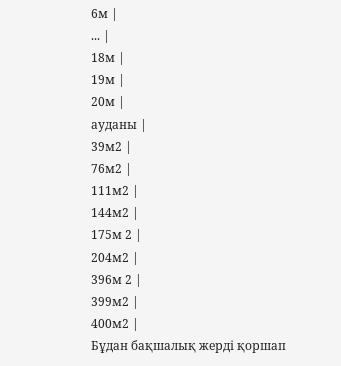6м |
... |
18м |
19м |
20м |
ауданы |
39м2 |
76м2 |
111м2 |
144м2 |
175м 2 |
204м2 |
396м 2 |
399м2 |
400м2 |
Бұдан бақшалық жерді қоршап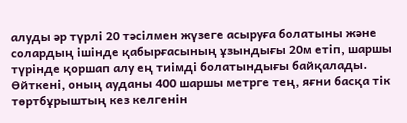алуды әр түрлі 20 тәсілмен жүзеге асыруға болатыны және солардың ішінде қабырғасының ұзындығы 20м етіп, шаршы түрінде қоршап алу ең тиімді болатындығы байқалады. Өйткені, оның ауданы 400 шаршы метрге тең, яғни басқа тік төртбұрыштың кез келгенін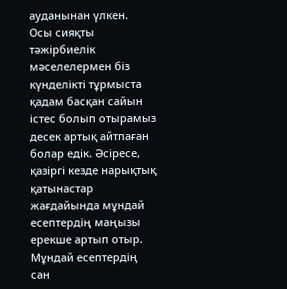ауданынан үлкен.
Осы сияқты тәжірбиелік мәселелермен біз күнделікті тұрмыста қадам басқан сайын істес болып отырамыз десек артық айтпаған болар едік. Әсіресе, қазіргі кезде нарықтық қатынастар жағдайында мұндай есептердің маңызы ерекше артып отыр.
Мұндай есептердің сан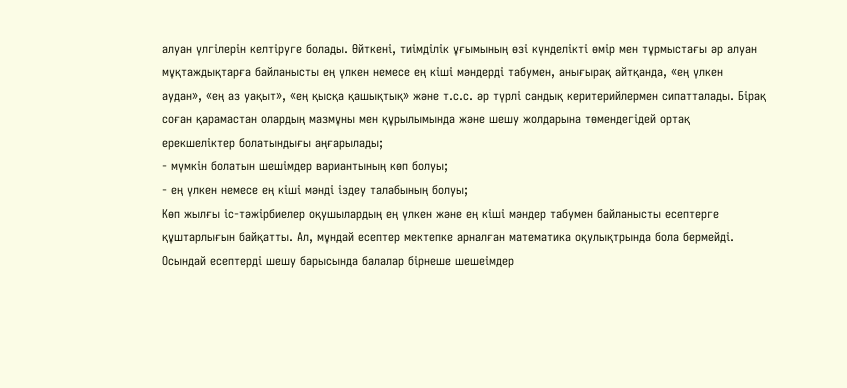алуан үлгілерін келтіруге болады. Өйткені, тиімділік ұғымының өзі күнделікті өмір мен тұрмыстағы әр алуан мұқтаждықтарға байланысты ең үлкен немесе ең кіші мәндерді табумен, анығырақ айтқанда, «ең үлкен аудан», «ең аз уақыт», «ең қысқа қашықтық» және т.с.с. әр түрлі сандық керитерийлермен сипатталады. Бірақ соған қарамастан олардың мазмұны мен құрылымында және шешу жолдарына төмендегідей ортақ ерекшеліктер болатындығы аңғарылады;
- мүмкін болатын шешімдер вариантының көп болуы;
- ең үлкен немесе ең кіші мәнді іздеу талабының болуы;
Көп жылғы іс-тәжірбиелер оқушылардың ең үлкен және ең кіші мәндер табумен байланысты есептерге құштарлығын байқатты. Ал, мұндай есептер мектепке арналған математика оқулықтрында бола бермейді. Осындай есептерді шешу барысында балалар бірнеше шешеімдер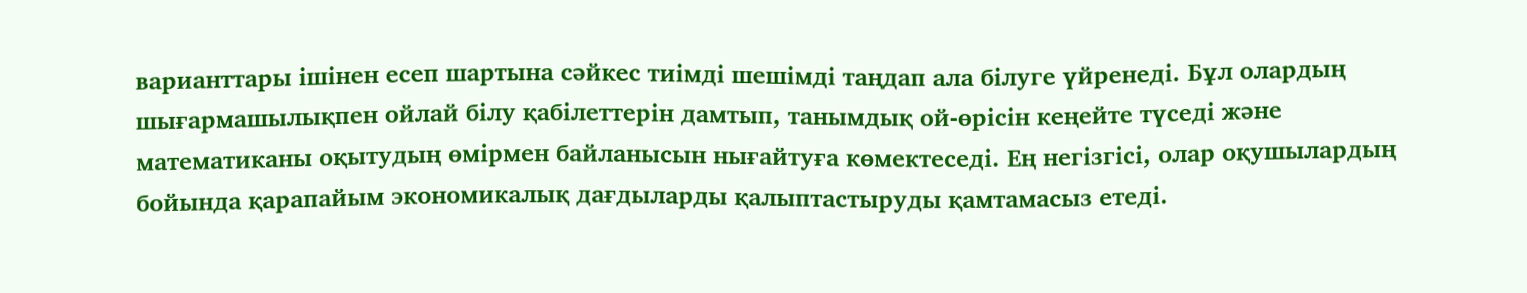варианттары ішінен есеп шартына сәйкес тиімді шешімді таңдап ала білуге үйренеді. Бұл олардың шығармашылықпен ойлай білу қабілеттерін дамтып, танымдық ой-өрісін кеңейте түседі және математиканы оқытудың өмірмен байланысын нығайтуға көмектеседі. Ең негізгісі, олар оқушылардың бойында қарапайым экономикалық дағдыларды қалыптастыруды қамтамасыз етеді.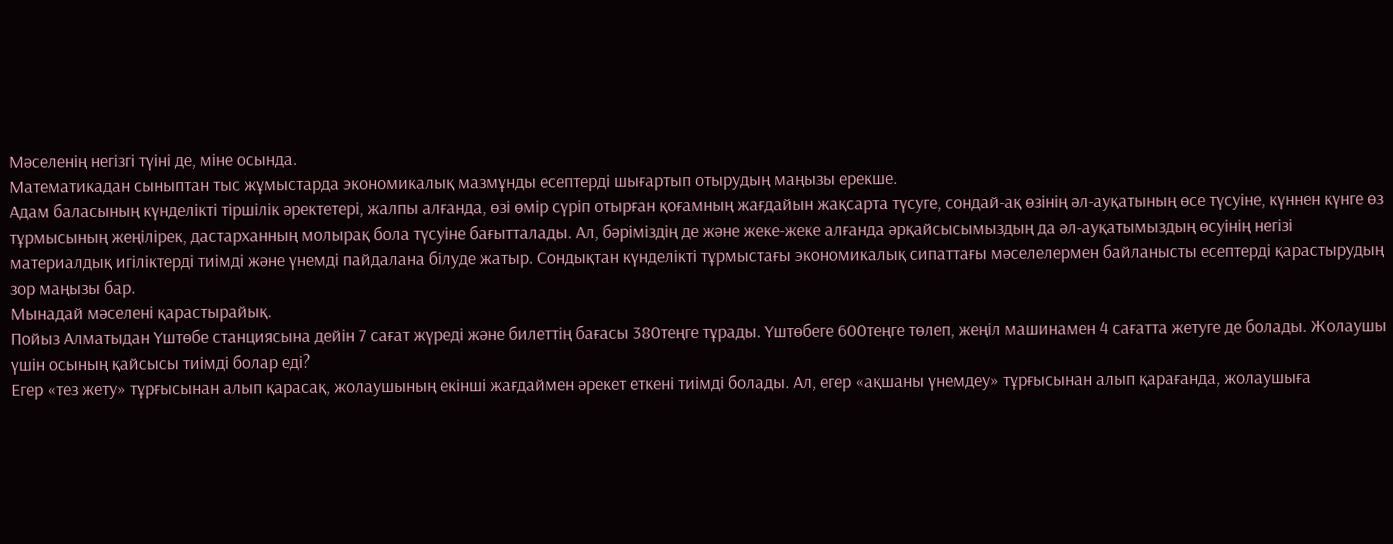Мәселенің негізгі түіні де, міне осында.
Математикадан сыныптан тыс жұмыстарда экономикалық мазмұнды есептерді шығартып отырудың маңызы ерекше.
Адам баласының күнделікті тіршілік әректетері, жалпы алғанда, өзі өмір сүріп отырған қоғамның жағдайын жақсарта түсуге, сондай-ақ өзінің әл-ауқатының өсе түсуіне, күннен күнге өз тұрмысының жеңілірек, дастарханның молырақ бола түсуіне бағытталады. Ал, бәріміздің де және жеке-жеке алғанда әрқайсысымыздың да әл-ауқатымыздың өсуінің негізі материалдық игіліктерді тиімді және үнемді пайдалана білуде жатыр. Сондықтан күнделікті тұрмыстағы экономикалық сипаттағы мәселелермен байланысты есептерді қарастырудың зор маңызы бар.
Мынадай мәселені қарастырайық.
Пойыз Алматыдан Үштөбе станциясына дейін 7 сағат жүреді және билеттің бағасы 380теңге тұрады. Үштөбеге 600теңге төлеп, жеңіл машинамен 4 сағатта жетуге де болады. Жолаушы үшін осының қайсысы тиімді болар еді?
Егер «тез жету» тұрғысынан алып қарасақ, жолаушының екінші жағдаймен әрекет еткені тиімді болады. Ал, егер «ақшаны үнемдеу» тұрғысынан алып қарағанда, жолаушыға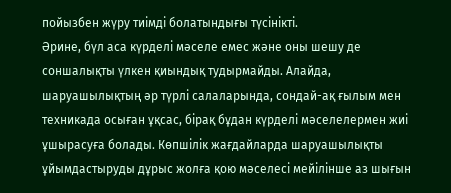пойызбен жүру тиімді болатындығы түсінікті.
Әрине, бүл аса күрделі мәселе емес және оны шешу де соншалықты үлкен қиындық тудырмайды. Алайда, шаруашылықтың әр түрлі салаларында, сондай-ақ ғылым мен техникада осыған ұқсас, бірақ бұдан күрделі мәселелермен жиі ұшырасуға болады. Көпшілік жағдайларда шаруашылықты ұйымдастыруды дұрыс жолға қою мәселесі мейілінше аз шығын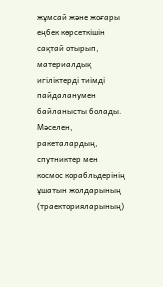жұмсай және жоғары еңбек көрсеткішін сақтай отырып, материалдық игіліктерді тиімді пайдаланумен байланысты болады. Мәселен, ракеталардың, спутниктер мен космос корабльдерінің ұшатын жолдарының (траекторияларының)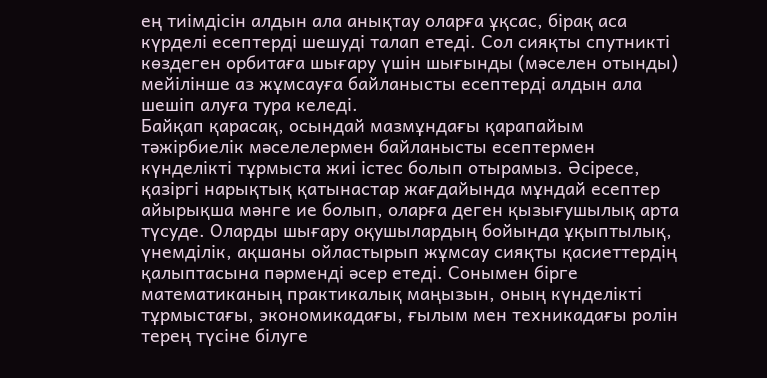ең тиімдісін алдын ала анықтау оларға ұқсас, бірақ аса күрделі есептерді шешуді талап етеді. Сол сияқты спутникті көздеген орбитаға шығару үшін шығынды (мәселен отынды) мейілінше аз жұмсауға байланысты есептерді алдын ала шешіп алуға тура келеді.
Байқап қарасақ, осындай мазмұндағы қарапайым тәжірбиелік мәселелермен байланысты есептермен күнделікті тұрмыста жиі істес болып отырамыз. Әсіресе, қазіргі нарықтық қатынастар жағдайында мұндай есептер айырықша мәнге ие болып, оларға деген қызығушылық арта түсуде. Оларды шығару оқушылардың бойында ұқыптылық, үнемділік, ақшаны ойластырып жұмсау сияқты қасиеттердің қалыптасына пәрменді әсер етеді. Сонымен бірге математиканың практикалық маңызын, оның күнделікті тұрмыстағы, экономикадағы, ғылым мен техникадағы ролін терең түсіне білуге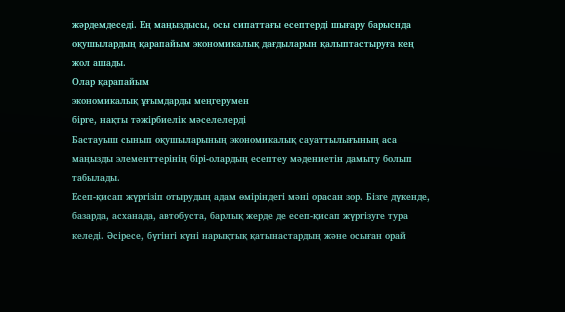жәрдемдеседі. Ең маңыздысы, осы сипаттағы есептерді шығару барыснда оқушылардың қарапайым экономикалық дағдыларын қалыптастыруға кең жол ашады.
Олар қарапайым
экономикалық ұғымдарды меңгерумен
бірге, нақты тәжірбиелік мәселелерді
Бастауыш сынып оқушыларының экономикалық сауаттылығының аса маңызды элементтерінің бірі-олардың есептеу мәдениетін дамыту болып табылады.
Есеп-қисап жүргізіп отырудың адам өміріндегі мәні орасан зор. Бізге дүкенде, базарда, асханада, автобуста, барлық жерде де есеп-қисап жүргізуге тура келеді. Әсіресе, бүгінгі күні нарықтық қатынастардың және осыған орай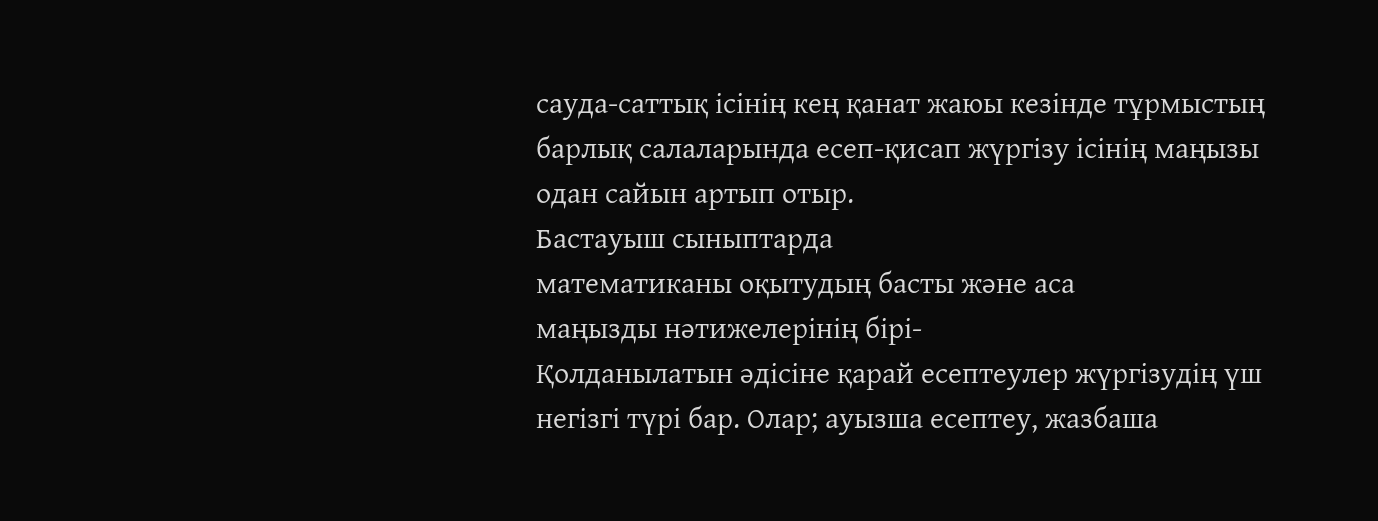сауда-саттық ісінің кең қанат жаюы кезінде тұрмыстың барлық салаларында есеп-қисап жүргізу ісінің маңызы одан сайын артып отыр.
Бастауыш сыныптарда
математиканы оқытудың басты және аса
маңызды нәтижелерінің бірі-
Қолданылатын әдісіне қарай есептеулер жүргізудің үш негізгі түрі бар. Олар; ауызша есептеу, жазбаша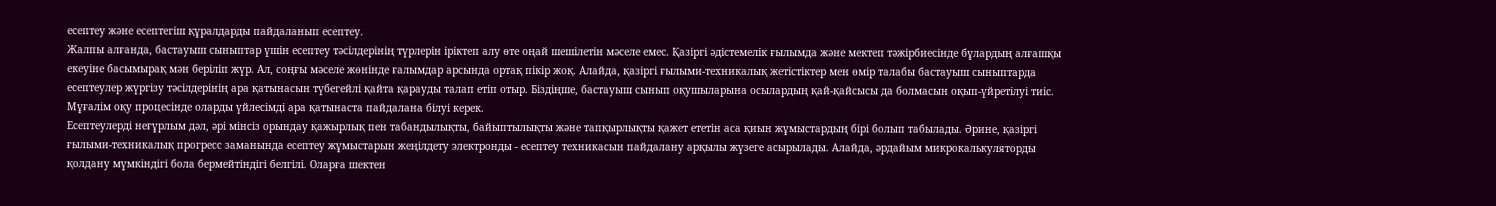есептеу және есептегіш құралдарды пайдаланып есептеу.
Жалпы алғанда, бастауыш сыныптар үшін есептеу тәсілдерінің түрлерін іріктеп алу өте оңай шешілетін мәселе емес. Қазіргі әдістемелік ғылымда және мектеп тәжірбиесінде бұлардың алғашқы екеуіне басымырақ мән беріліп жүр. Ал, соңғы мәселе жөнінде ғалымдар арсында ортақ пікір жоқ. Алайда, қазіргі ғылыми-техникалық жетістіктер мен өмір талабы бастауыш сыныптарда есептеулер жүргізу тәсілдерінің ара қатынасын түбегейлі қайта қарауды талап етіп отыр. Біздіңше, бастауыш сынып оқушыларына осылардың қай-қайсысы да болмасын оқып-үйретілуі тиіс. Мұғалім оқу процесінде оларды үйлесімді ара қатынаста пайдалана білуі керек.
Есептеулерді неғұрлым дәл, әрі мінсіз орындау қажырлық пен табандылықты, байыптылықты және тапқырлықты қажет ететін аса қиын жұмыстардың бірі болып табылады. Әрине, қазіргі ғылыми-техникалық прогресс заманында есептеу жұмыстарын жеңілдету электронды - есептеу техникасын пайдалану арқылы жүзеге асырылады. Алайда, әрдайым микрокалькуляторды қолдану мүмкіндігі бола бермейтіндігі белгілі. Оларға шектен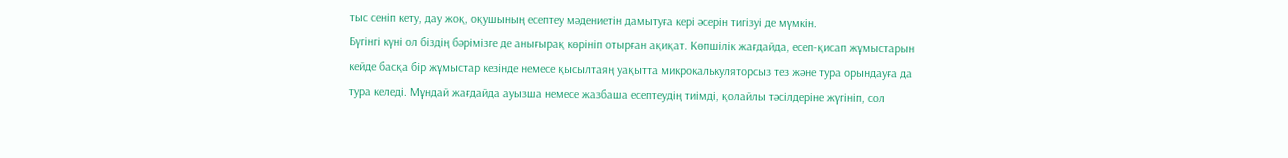тыс сеніп кету, дау жоқ, оқушының есептеу мәдениетін дамытуға кері әсерін тигізуі де мүмкін.
Бүгінгі күні ол біздің бәрімізге де анығырақ көрініп отырған ақиқат. Көпшілік жағдайда, есеп-қисап жұмыстарын кейде басқа бір жұмыстар кезінде немесе қысылтаяң уақытта микрокалькуляторсыз тез және тура орындауға да тура келеді. Мұндай жағдайда ауызша немесе жазбаша есептеудің тиімді, қолайлы тәсілдеріне жүгініп, сол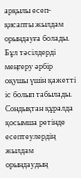арқылы есеп-қисапты жылдам орындауға болады. Бұл тәсілдерді меңгеру әрбір оқушы үшін қажетті іс болып табылады. Сондықтан құралда қосымша ретінде есептеулердің жылдам орындаудың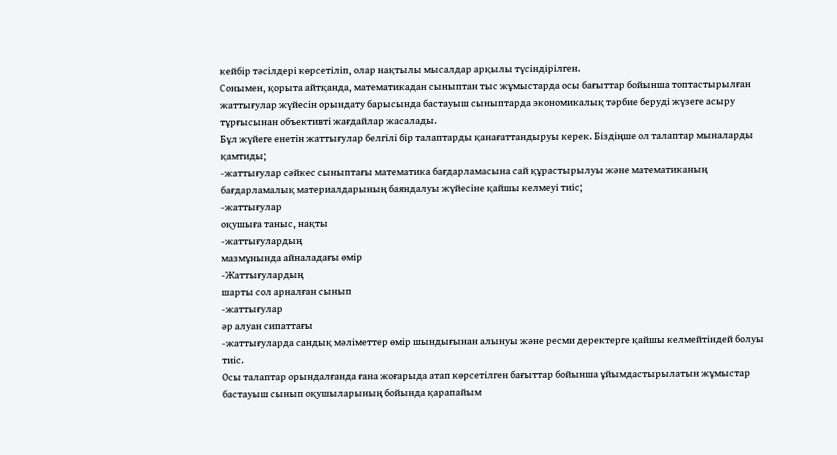кейбір тәсілдері көрсетіліп, олар нақтылы мысалдар арқылы түсіндірілген.
Сонымен, қорыта айтқанда, математикадан сыныптан тыс жұмыстарда осы бағыттар бойынша топтастырылған жаттығулар жүйесін орындату барысында бастауыш сыныптарда экономикалық тәрбие беруді жүзеге асыру тұрғысынан объективті жағдайлар жасалады.
Бұл жүйеге енетін жаттығулар белгілі бір талаптарды қанағаттандыруы керек. Біздіңше ол талаптар мыналарды қамтиды;
-жаттығулар сәйкес сыныптағы математика бағдарламасына сай құрастырылуы және математиканың бағдарламалық материалдарының баяндалуы жүйесіне қайшы келмеуі тиіс;
-жаттығулар
оқушыға таныс, нақты
-жаттығулардың
мазмұнында айналадағы өмір
-Жаттығулардың
шарты сол арналған сынып
-жаттығулар
әр алуан сипаттағы
-жаттығуларда сандық мәліметтер өмір шындығынан алынуы және ресми деректерге қайшы келмейтіндей болуы тиіс.
Осы талаптар орындалғанда ғана жоғарыда атап көрсетілген бағыттар бойынша ұйымдастырылатын жұмыстар бастауыш сынып оқушыларының бойында қарапайым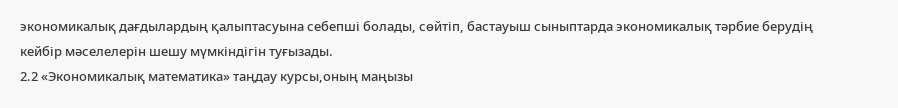экономикалық дағдылардың қалыптасуына себепші болады, сөйтіп, бастауыш сыныптарда экономикалық тәрбие берудің кейбір мәселелерін шешу мүмкіндігін туғызады.
2.2 «Экономикалық математика» таңдау курсы,оның маңызы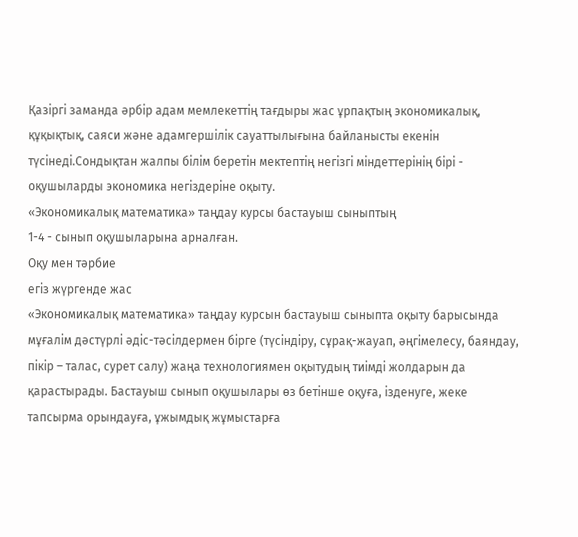Қазіргі заманда әрбір адам мемлекеттің тағдыры жас ұрпақтың экономикалық, құқықтық, саяси және адамгершілік сауаттылығына байланысты екенін түсінеді.Сондықтан жалпы білім беретін мектептің негізгі міндеттерінің бірі - оқушыларды экономика негіздеріне оқыту.
«Экономикалық математика» таңдау курсы бастауыш сыныптың
1-4 - сынып оқушыларына арналған.
Оқу мен тәрбие
егіз жүргенде жас
«Экономикалық математика» таңдау курсын бастауыш сыныпта оқыту барысында мұғалім дәстүрлі әдіс-тәсілдермен бірге (түсіндіру, сұрақ-жауап, әңгімелесу, баяндау, пікір – талас, сурет салу) жаңа технологиямен оқытудың тиімді жолдарын да қарастырады. Бастауыш сынып оқушылары өз бетінше оқуға, ізденуге, жеке тапсырма орындауға, ұжымдық жұмыстарға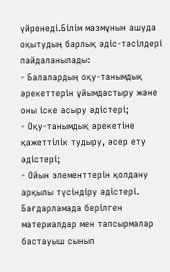үйренеді.Білім мазмұнын ашуда оқытудың барлық әдіс-тәсілдері пайдаланылады:
- Балалардың оқу-танымдық әрекеттерін ұйымдастыру және оны іске асыру әдістері;
- Оқу-танымдық әрекетіне қажеттілік тудыру, әсер ету әдістері;
- Ойын элементтерін қолдану арқылы түсіндіру әдістері.
Бағдарламада берілген материалдар мен тапсырмалар бастауыш сынып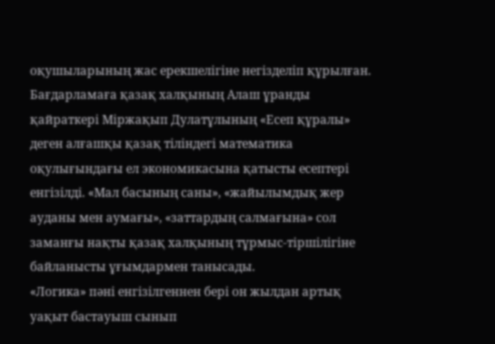оқушыларының жас ерекшелігіне негізделіп құрылған. Бағдарламаға қазақ халқының Алаш ұранды қайраткері Міржақып Дулатұлының «Есеп құралы» деген алғашқы қазақ тіліндегі математика оқулығындағы ел экономикасына қатысты есептері енгізілді. «Мал басының саны», «жайылымдық жер ауданы мен аумағы», «заттардың салмағына» сол заманғы нақты қазақ халқының тұрмыс-тіршілігіне байланысты ұғымдармен танысады.
«Логика» пәні енгізілгеннен бері он жылдан артық уақыт бастауыш сынып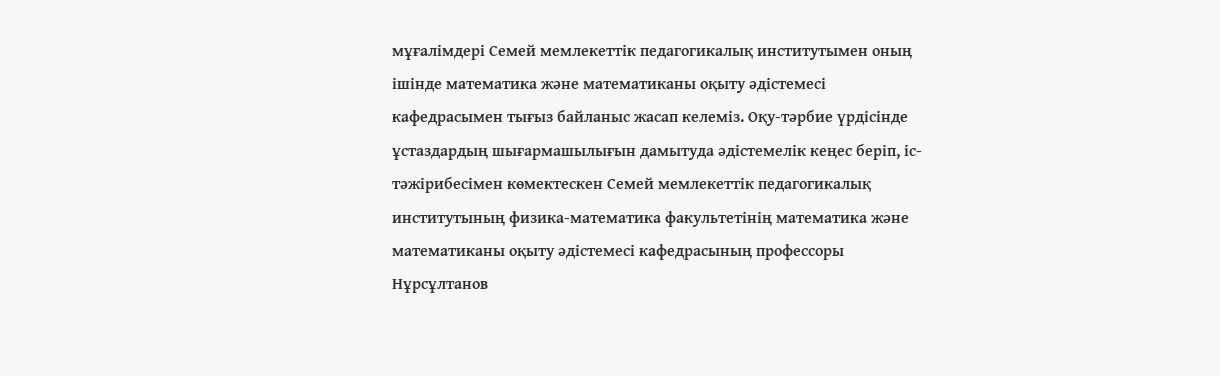мұғалімдері Семей мемлекеттік педагогикалық институтымен оның ішінде математика және математиканы оқыту әдістемесі кафедрасымен тығыз байланыс жасап келеміз. Оқу-тәрбие үрдісінде ұстаздардың шығармашылығын дамытуда әдістемелік кеңес беріп, іс-тәжірибесімен көмектескен Семей мемлекеттік педагогикалық институтының физика-математика факультетінің математика және математиканы оқыту әдістемесі кафедрасының профессоры Нұрсұлтанов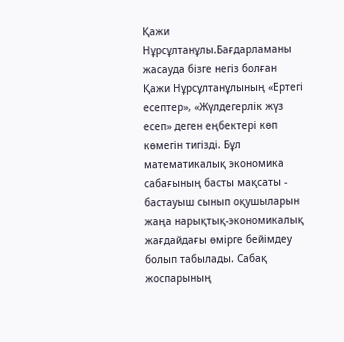Қажи Нұрсұлтанұлы.Бағдарламаны жасауда бізге негіз болған Қажи Нұрсұлтанұлының «Ертегі есептер», «Жүлдегерлік жүз есеп» деген еңбектері көп көмегін тигізді. Бұл математикалық экономика сабағының басты мақсаты - бастауыш сынып оқушыларын жаңа нарықтық-экономикалық жағдайдағы өмірге бейімдеу болып табылады. Сабақ жоспарының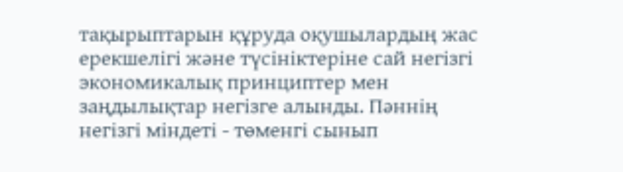тақырыптарын құруда оқушылардың жас ерекшелігі және түсініктеріне сай негізгі экономикалық принциптер мен заңдылықтар негізге алынды. Пәннің негізгі міндеті - төменгі сынып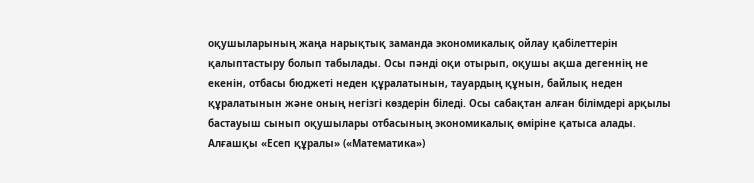оқушыларының жаңа нарықтық заманда экономикалық ойлау қабілеттерін қалыптастыру болып табылады. Осы пәнді оқи отырып, оқушы ақша дегеннің не екенін, отбасы бюджеті неден құралатынын, тауардың құнын, байлық неден құралатынын және оның негізгі көздерін біледі. Осы сабақтан алған білімдері арқылы бастауыш сынып оқушылары отбасының экономикалық өміріне қатыса алады. Алғашқы «Есеп құралы» («Математика»)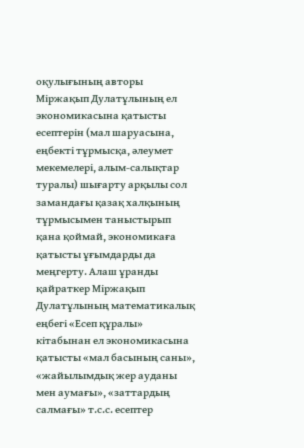оқулығының авторы Міржақып Дулатұлының ел экономикасына қатысты есептерін (мал шаруасына, еңбекті тұрмысқа, әлеумет мекемелері, алым-салықтар туралы) шығарту арқылы сол замандағы қазақ халқының тұрмысымен таныстырып қана қоймай, экономикаға қатысты ұғымдарды да меңгерту. Алаш ұранды қайраткер Міржақып Дулатұлының математикалық еңбегі «Есеп құралы» кітабынан ел экономикасына қатысты «мал басының саны», «жайылымдық жер ауданы мен аумағы», «заттардың салмағы» т.с.с. есептер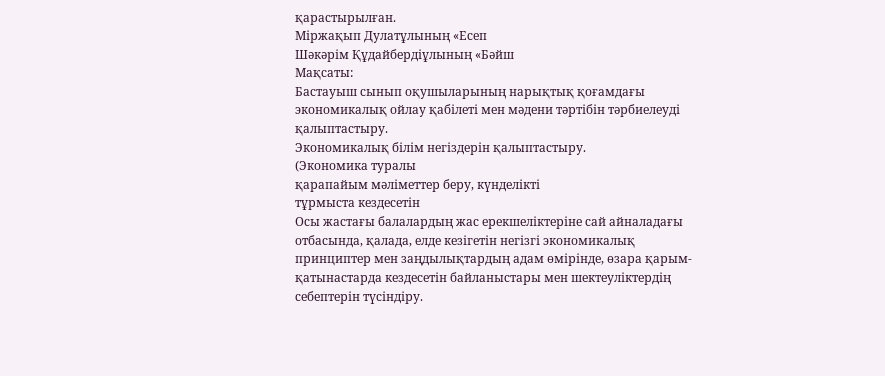қарастырылған.
Міржақып Дулатұлының «Есеп
Шәкәрім Құдайбердіұлының «Бәйш
Мақсаты:
Бастауыш сынып оқушыларының нарықтық қоғамдағы экономикалық ойлау қабілеті мен мәдени тәртібін тәрбиелеуді қалыптастыру.
Экономикалық білім негіздерін қалыптастыру.
(Экономика туралы
қарапайым мәліметтер беру, күнделікті
тұрмыста кездесетін
Осы жастағы балалардың жас ерекшеліктеріне сай айналадағы отбасында, қалада, елде кезігетін негізгі экономикалық принциптер мен заңдылықтардың адам өмірінде, өзара қарым-қатынастарда кездесетін байланыстары мен шектеуліктердің себептерін түсіндіру.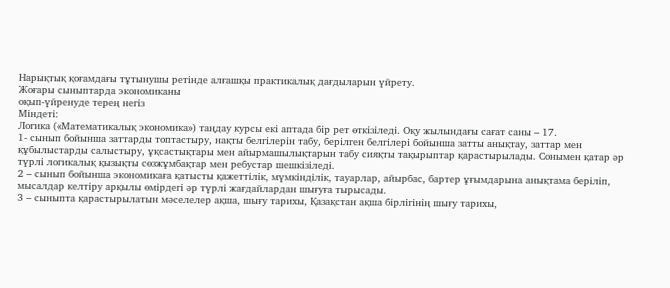Нарықтық қоғамдағы тұтынушы ретінде алғашқы практикалық дағдыларын үйрету.
Жоғары сыныптарда экономиканы
оқып-үйренуде терең негіз
Міндеті:
Логика («Математикалық экономика») таңдау курсы екі аптада бір рет өткізіледі. Оқу жылындағы сағат саны – 17.
1- сынып бойынша заттарды топтастыру, нақты белгілерін табу, берілген белгілері бойынша затты анықтау, заттар мен құбылыстарды салыстыру, ұқсастықтары мен айырмашылықтарын табу сияқты тақырыптар қарастырылады. Сонымен қатар әр түрлі логикалық қызықты сөзжұмбақтар мен ребустар шешкізіледі.
2 – сынып бойынша экономикаға қатысты қажеттілік, мүмкінділік, тауарлар, айырбас, бартер ұғымдарына анықтама беріліп, мысалдар келтіру арқылы өмірдегі әр түрлі жағдайлардан шығуға тырысады.
3 – сыныпта қарастырылатын мәселелер ақша, шығу тарихы, Қазақстан ақша бірлігінің шығу тарихы,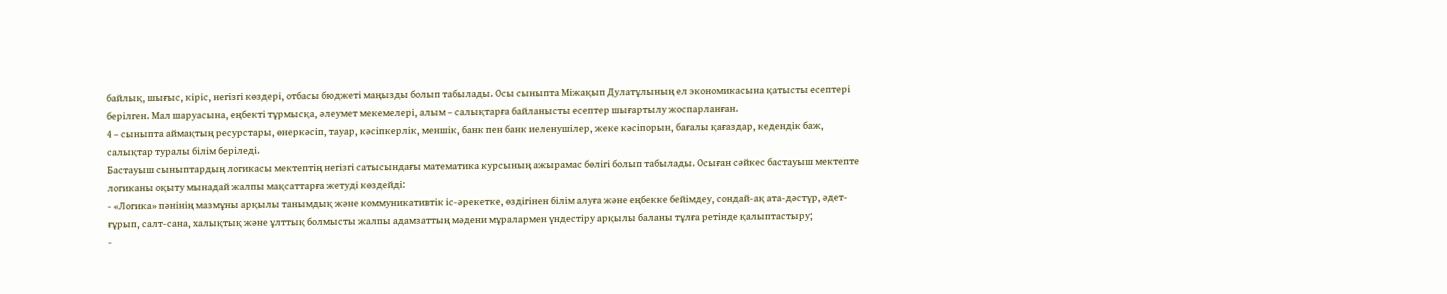байлық, шығыс, кіріс, негізгі көздері, отбасы бюджеті маңызды болып табылады. Осы сыныпта Міжақып Дулатұлының ел экономикасына қатысты есептері берілген. Мал шаруасына, еңбекті тұрмысқа, әлеумет мекемелері, алым – салықтарға байланысты есептер шығартылу жоспарланған.
4 – сыныпта аймақтың ресурстары, өнеркәсіп, тауар, кәсіпкерлік, меншік, банк пен банк иеленушілер, жеке кәсіпорын, бағалы қағаздар, кедендік баж, салықтар туралы білім беріледі.
Бастауыш сыныптардың логикасы мектептің негізгі сатысындағы математика курсының ажырамас бөлігі болып табылады. Осыған сәйкес бастауыш мектепте логиканы оқыту мынадай жалпы мақсаттарға жетуді көздейді:
- «Логика» пәнінің мазмұны арқылы танымдық және коммуникативтік іс-әрекетке, өздігінен білім алуға және еңбекке бейімдеу, сондай-ақ ата-дәстүр, әдет-ғұрып, салт-сана, халықтық және ұлттық болмысты жалпы адамзаттың мәдени мұралармен үндестіру арқылы баланы тұлға ретінде қалыптастыру;
-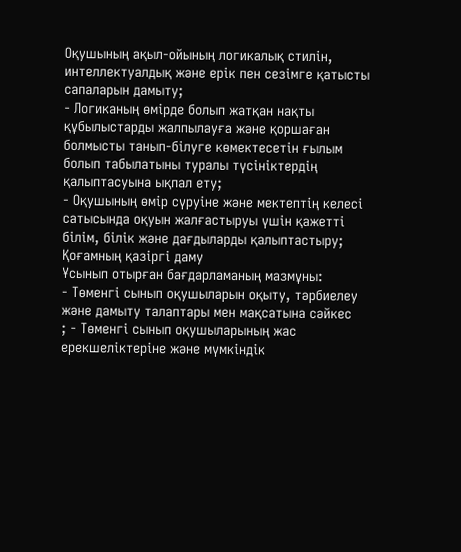Оқушының ақыл-ойының логикалық стилін, интеллектуалдық және ерік пен сезімге қатысты сапаларын дамыту;
- Логиканың өмірде болып жатқан нақты құбылыстарды жалпылауға және қоршаған болмысты танып-білуге көмектесетін ғылым болып табылатыны туралы түсініктердің қалыптасуына ықпал ету;
- Оқушының өмір сүруіне және мектептің келесі сатысында оқуын жалғастыруы үшін қажетті білім, білік және дағдыларды қалыптастыру;
Қоғамның қазіргі даму
Ұсынып отырған бағдарламаның мазмұны:
- Төменгі сынып оқушыларын оқыту, тәрбиелеу және дамыту талаптары мен мақсатына сәйкес
; - Төменгі сынып оқушыларының жас ерекшеліктеріне және мүмкіндік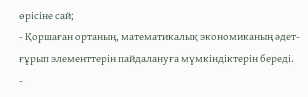өрісіне сай;
- Қоршаған ортаның, математикалық экономиканың әдет-ғұрып элементтерін пайдалануға мүмкіндіктерін береді.
-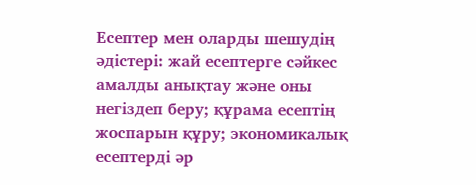Есептер мен оларды шешудің әдістері: жай есептерге сәйкес амалды анықтау және оны негіздеп беру; құрама есептің жоспарын құру; экономикалық есептерді әр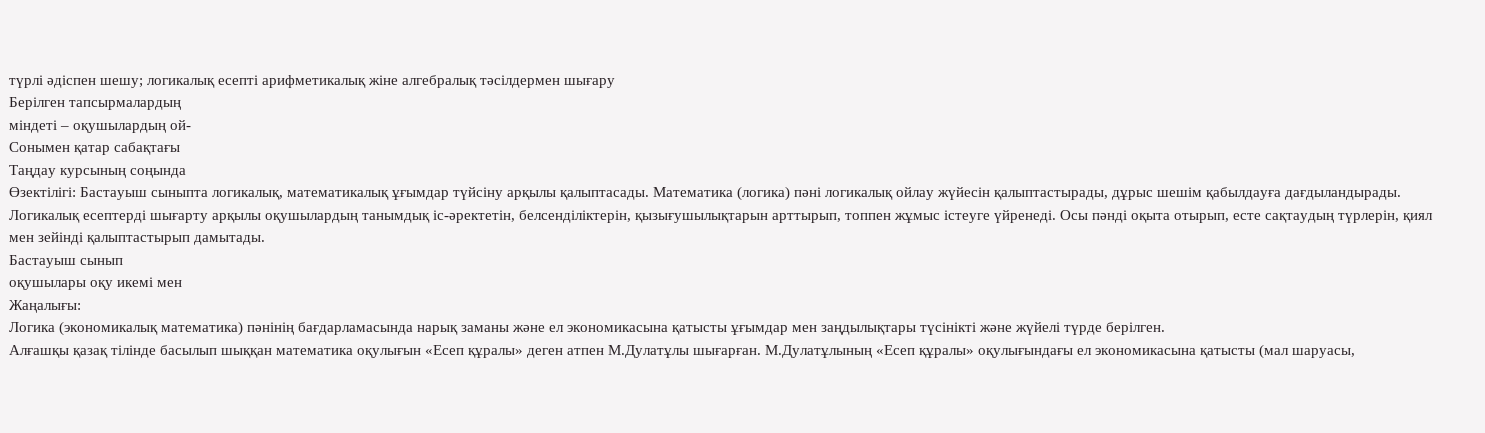түрлі әдіспен шешу; логикалық есепті арифметикалық жіне алгебралық тәсілдермен шығару
Берілген тапсырмалардың
міндеті – оқушылардың ой-
Сонымен қатар сабақтағы
Таңдау курсының соңында
Өзектілігі: Бастауыш сыныпта логикалық, математикалық ұғымдар түйсіну арқылы қалыптасады. Математика (логика) пәні логикалық ойлау жүйесін қалыптастырады, дұрыс шешім қабылдауға дағдыландырады. Логикалық есептерді шығарту арқылы оқушылардың танымдық іс-әректетін, белсенділіктерін, қызығушылықтарын арттырып, топпен жұмыс істеуге үйренеді. Осы пәнді оқыта отырып, есте сақтаудың түрлерін, қиял мен зейінді қалыптастырып дамытады.
Бастауыш сынып
оқушылары оқу икемі мен
Жаңалығы:
Логика (экономикалық математика) пәнінің бағдарламасында нарық заманы және ел экономикасына қатысты ұғымдар мен заңдылықтары түсінікті және жүйелі түрде берілген.
Алғашқы қазақ тілінде басылып шыққан математика оқулығын «Есеп құралы» деген атпен М.Дулатұлы шығарған. М.Дулатұлының «Есеп құралы» оқулығындағы ел экономикасына қатысты (мал шаруасы,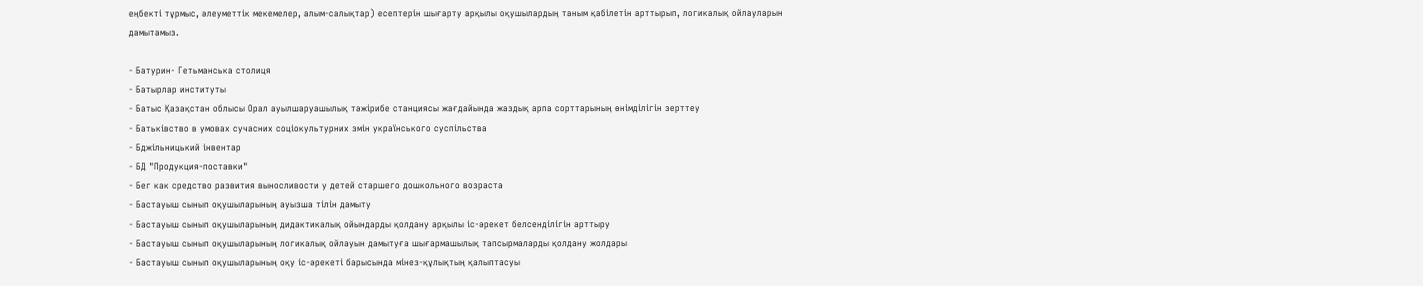еңбекті тұрмыс, әлеуметтік мекемелер, алым-салықтар) есептерін шығарту арқылы оқушылардың таным қабілетін арттырып, логикалық ойлауларын дамытамыз.

- Батурин- Гетьманська столиця
- Батырлар институты
- Батыс Қазақстан облысы Орал ауылшаруашылық тәжірибе станциясы жағдайында жаздық арпа сорттарының өнімділігін зерттеу
- Батьківство в умовах сучасних соціокультурних змін українського суспільства
- Бджільницький інвентар
- БД "Продукция-поставки"
- Бег как средство развития выносливости у детей старшего дошкольного возраста
- Бастауыш сынып оқушыларының ауызша тілін дамыту
- Бастауыш сынып оқушыларының дидактикалық ойындарды қолдану арқылы іс-әрекет белсенділігін арттыру
- Бастауыш сынып оқушыларының логикалық ойлауын дамытуға шығармашылық тапсырмаларды қолдану жолдары
- Бастауыш сынып оқушыларының оқу іс-әрекеті барысында мінез-құлықтың қалыптасуы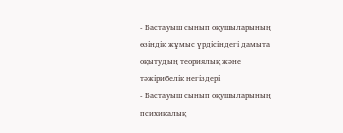- Бастауыш сынып оқушыларының өзіндік жұмыс үрдісіндегі дамыта оқытудың теориялық және тәжірибелік негіздері
- Бастауыш сынып оқушыларының психикалық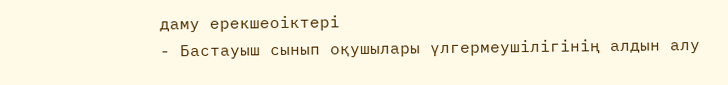даму ерекшеоіктері
- Бастауыш сынып оқушылары үлгермеушілігінің алдын алу